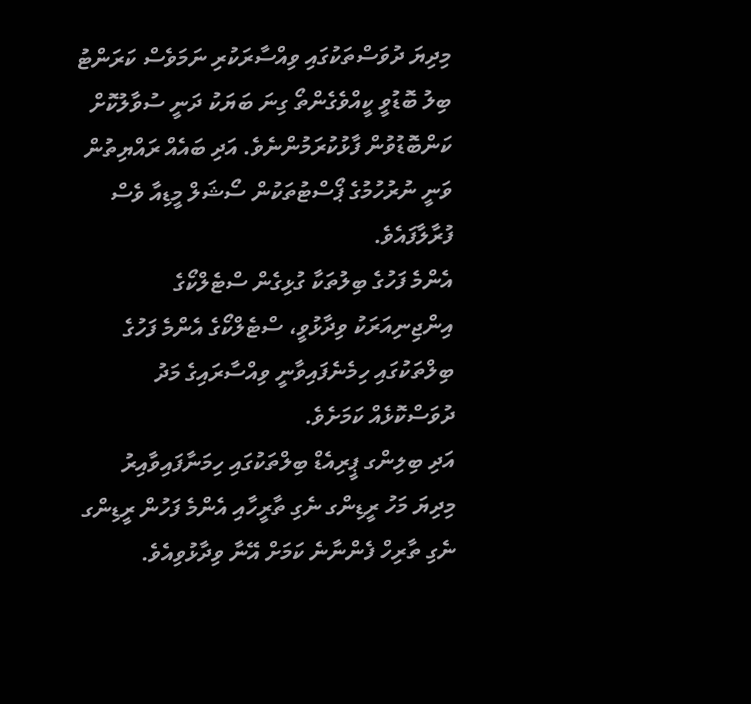މިދިޔަ ދުވަސްތަކުގައި ވިއްސާރަކުރި ނަމަވެސް ކަރަންޓު ބިލު ބޮޑުވީ ކީއްވެގެންތޯ ގިނަ ބަޔަކު ދަނީ ސުވާލުކޮށް ކަންބޮޑުވުން ފާޅުކުރަމުންނެވެ. އަދި ބައެއް ރައްޔިތުން ވަނީ ނުރުހުމުގެ ޕޯސްޓުތަކުން ސޯޝަލް މީޑިއާ ވެސް ފުރާލާފައެވެ.
އެންމެ ފަހުގެ ބިލުތަކާ ގުޅިގެން ސްޓެލްކޯގެ އިންޖިނިއަރަކު ވިދާޅުވީ، ސްޓެލްކޯގެ އެންމެ ފަހުގެ ބިލްތަކުގައި ހިމެނެފައިވާނީ ވިއްސާރައިގެ މަދު ދުވަސްކޮޅެއް ކަމަށެވެ.
އަދި ބިލިންގ ޕީރިއެޑް ބިލްތަކުގައި ހިމަނާފައިވާއިރު މިދިޔަ މަހު ރީޑިންގ ނެގި ތާރީހާއި އެންމެ ފަހުން ރީޑިންގ ނެގި ތާރިހް ފެންނާނެ ކަމަށް އޭނާ ވިދާޅުވިއެވެ.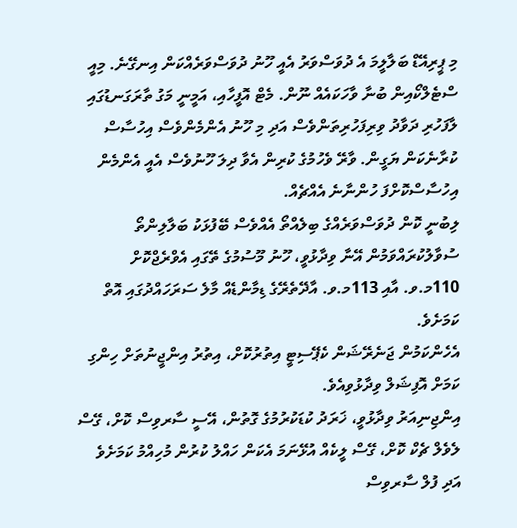މި ޕީރިއޭޑް ބަލާލީމަ އެ ދުވަސްވަރު އެއީ ހޫނު ދުވަސްވަރެއްކަން އިނގޭނެ. މިއީ ސްޓެލްކޯއިން ބުނާ ވާހަކައެއް ނޫން. މެޓް އޮފީހާއި، އަމީނީ މަގު ތާރަގަނޑުގައި ލާފަހުރި ދަވާދު ވިރިފަހުރިތަންވެސް އަދި މި ހޫނު އެންމެންވެސް އިހުސާސް ކުރާނެކަން ޔަގީން. ވާރޭ ވެހުމުގެ ކުރިން އެވާ ދިލަ ހޫނުވެސް އެއީ އެންމެން އިހުސާސްކޮށްފަ ހުންނާނެ އެއްޗެއް.
ލިބުނީ ކޮން ދުވަސްވަރެއްގެ ބިލެއްތޯ އެއްވެސް ބޭފުޅަކު ބަލާލިންތޯ ސުވާލުކުރައްވަމުން އޭނާ ވިދާޅުވީ، ހޫނު މޫސުމުގެ ތޭގައި އެވްރެޖްކޮށް 110މ.ވ. އާއި 113މ.ވ. އާދޭތެރޭގެ ޑިމާންޑެއް މާލެ ސަރަހައްދުގައި އޮތް ކަމަށެވެ.
އެހެންކަމުން ޖަނެރޭޝަން ކެޕޭސިޓީ އިތުރުކޮށް، އިތުރު އިންޖީނުތަށް ހިންގި ކަމަށް އޮފިޝަލް ވިދާޅުވިއެވެ.
އިންޖިނިއަރު ވިދާޅުވީ، ޚަރަދު ކުޑަކުރުމުގެ ގޮތުން، އޭސީ ސާރވިސް ކޮށް، ގޭސް ލެވެލް ޗެކް ކޮށް، ގޭސް ލީކެއް އުޅޭނަމަ އެކަން ހައްލު ކުރުން މުހިއްމު ކަމަށެވެ
އަދި ފުލް ސާރވިސް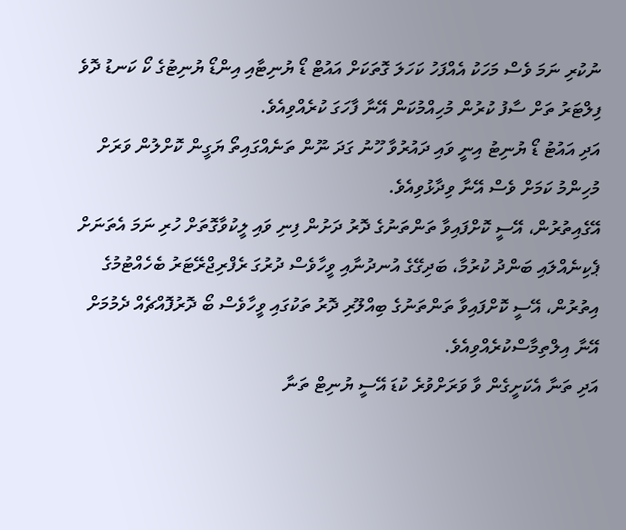ނުކުރި ނަމަ ވެސް މަހަކު އެއްފަހު ކަހަލަ ގޮތަކަށް އައުޓް ޑޯ ޔުނިޓާއި އިންޑޯ ޔުނިޓުގެ ކޯ ކަނޑު ދޮވެ ފިލްޓަރު ތަށް ސާފު ކުރުން މުހިއްމުކަން އޭނާ ފާހަގަ ކުރެއްވިއެވެ.
އަދި އައުޓު ޑޯ ޔުނިޓު އިނީ ވައި ދައުރުވާ ހޫނު ގަދަ ނޫން ތަނެއްގައިތޯ ޔަގީން ކޮށްލުން ވަރަށް މުހިންމު ކަމަށް ވެސް އޭނާ ވިދާޅުވިއެވެ.
އޭގެއިތުރުން، އޭސީ ކޮށްފައިވާ ތަންތަނުގެ ދޮރު ދަށުން ފިނި ވައި ލީކުވާގޮތަށް ހުރި ނަމަ އެތަނަށް ޕެކިނެއްލައި ބަންދު ކުރުމާ، ބަދިގޭގެ އުނދުނާއި ވީހާވެސް ދުރުގަ ރެފްރިޖްރޭޓަރު ބެހެއްޓުމުގެ އިތުރުން، އޭސީ ކޮށްފައިވާ ތަންތަނުގެ ބިއްލޫރި ދޮރު ތަކުގައި ވީހާވެސް ބޯ ދޮރުފޮއްޗެއް ދެމުމަށް އޭނާ އިލްތިމާސްކުރެއްވިއެވެ.
އަދި ތަނާ އެކަށީގެން ވާ ވަރަށްވުރެ ކުޑަ އޭސީ ޔުނިޓް ތަނާ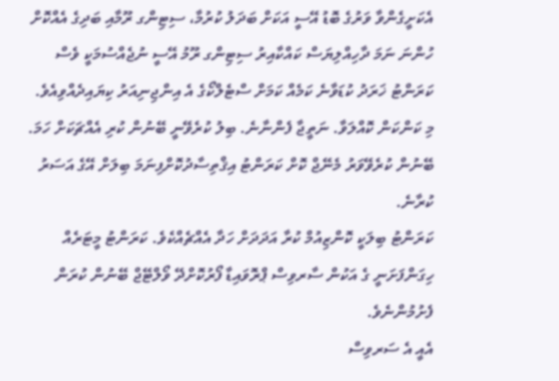އެކަށީގެންވާ ވަރުގެ ބޮޑު އޭސީ އަކަށް ބަދަލު ކުރުމާ، ސިޓިންގ ރޫމާއި ބަދިގެ އެއްކޮށް ހުންނަ ނަމަ ދާހިއްލިޔަސް ކައްކާއިރު ސިޓިންގ ރޫމު އޭސީ ނުޖެއްސުމަކީ ވެސް ކަރަންޓު ޚަރަދު ކުޑަވާނެ ކަމެއް ކަމަށް ސްޓެލްކޯގެ އެ އިންޖިނިއަރު ކިޔައިދެއްވިއެވެ.
މި ކަންކަން ކޮއްލަވާ. ނަތީޖާ ފެންނާނެ. ބިލު ކުރެވޭނީ ބޭނުން ކުރި އެއްޗަކަށް ހަމަ. ބޭނުން ކުރެވޭވަރު މެނޭޖް ކޮށް ކަރަންޓު އިޤްތިސާދުކޮށްފިނަމަ ބިލަށް އޭގެ އަސަރު ކުރާނެ.
ކަރަންޓު ބިލަކީ ކޮންޒިއުމް ކުރާ އަދަދަށް ހަދާ އެއްޗެއްކެވެ. ކަރަންޓު މީޓަރެއް ހިގަންފަށަނީ ގެ އަކުން ސާރވިސް ޕްރޮވައިޑާ ފޯރުކޮށްދޭ ވޯލްޓޭޖް ބޭނުން ކުރަން ފެށުމުންނެވެ.
އެއީ އެ ސަރވިސް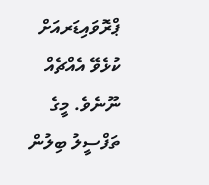ޕްރޮވައިޑަރއަށް ކުޅެވޭ އެއްޗެއް ނޫނެވެ. މީގެ ތަފްސީލު ބިލުން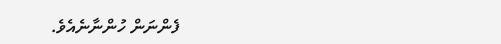ފެންނަން ހުންނާނެއެވެ.